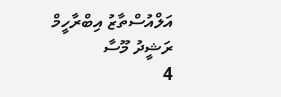އަލްއުސްތާޒު އިބްރާހީމް ރަޝީދު މޫސާ
4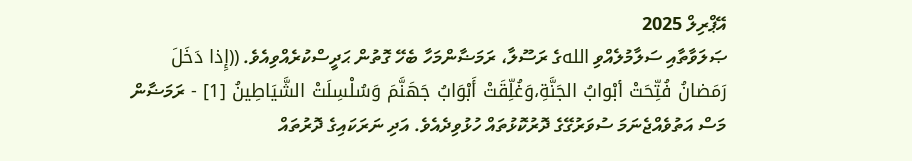އޭޕްރިލް 2025
ޞަލަވާތާއި ސަލާމުލެއްވި اللهގެ ރަސޫލާ، ރަމަޟާންމަހާ ބެހޭ ގޮތުން ޙަދީސްކުރެއްވިއެވެ. ((إِذا دَخَلَ رَمَضانُ فُتِّحَتْ أبْوابُ الجَنَّةِ،وَغُلِّقَتْ أَبْوَابُ جَهَنَّمَ وَسُلْسِلَتْ الشَّيَاطِينُ [1] - ރަމަޟާން މަސް އަތުވެއްޖެނަމަ ސުވަރުގޭގެ ދޮރުކޮޅުތައް ހުޅުވިދެއެވެ. އަދި ނަރަކައިގެ ދޮރުތައް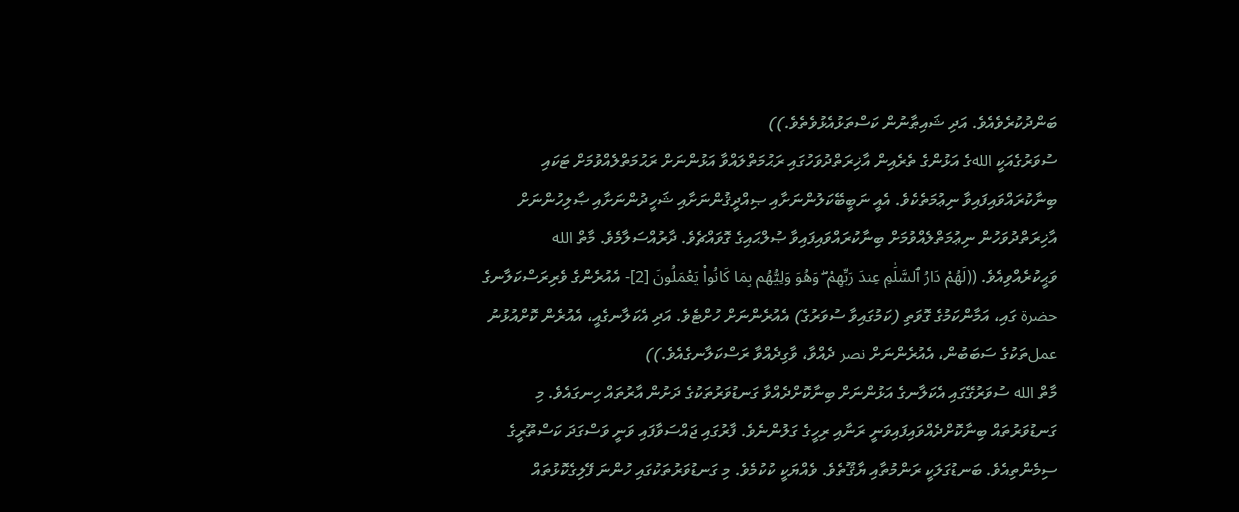ބަންދުކުރެވެއެވެ. އަދި ޝައިޠާނުން ކަސްތަޅުއެޅުވެތެވެ.))
ސުވަރުގެއަކީ اللهގެ އަޅުންގެ ތެރެއިން އާޚިރަތްދުވަހުގައި ރަޙުމަތްލައްވާ އަޅުންނަށް ރަޙުމަތްލެއްވުމަށް ޓަކައި ބިނާކުރައްވައިފައިވާ ނިޢުމަތެކެވެ. އެއީ ނަބީބޭކަލުންނަށާއި ޞިއްދީޤުންނަށާއި ޝަހީދުންނަށާއި ޞާލިހުންނަށް އާޚިރަތްދުވަހުން ނިޢުމަތްލެއްވުމަށް ބިނާކުރައްވައިފައިވާ ޞުލްޙައިގެ ގޮވައްޗެވެ. ދާރުއްސަލާމެވެ. މާތް الله ވަޙީކުރެއްވިއެވެ. ((لَهُمْ دَارُ ٱلسَّلَٰمِ عِندَ رَبِّهِمْ ۖ وَهُوَ وَلِيُّهُم بِمَا كَانُوا۟ يَعْمَلُونَ [2]- އެއުރެންގެ ވެރިރަސްކަލާނގެ حضرة ގައި، އަމާންކަމުގެ ގޮވަތި (ކަމުގައިވާ ސުވަރުގެ) އެއުރެންނަށް ހުށްޓެވެ. އަދި އެކަލާނގެއީ، އެއުރެން ކޮށްއުޅުނު عملތަކުގެ ސަބަބުން، އެއުރެންނަށް نصر ދެއްވާ، ވާގިދެއްވާ ރަސްކަލާނގެއެވެ.))
މާތް الله ސުވަރުގޭގައި އެކަލާނގެ އަޅުންނަށް ބިނާކޮށްދެއްވާ ގަނޑުވަރުތަކުގެ ދަށުން އާރުތައް ހިނގައެވެ. މި ގަނޑުވަރުތައް ބިނާކޮށްދެއްވައިފައިވަނީ ރަނާއި ރިހީގެ ގަލުންނެވެ. ފާރުގައި ޖައްސަވާފައި ވަނީ ވަސްގަދަ ކަސްތޫރީގެ ސިމެންތިއެވެ. ބަނޑުގަލަކީ ރަންމުތާއި ޔާޤޫތެވެ. ވެއްޔަކީ ކުކުމެވެ. މި ގަނޑުވަރުތަކުގައި ހުންނަ ފޭލިގެކޮޅުތައް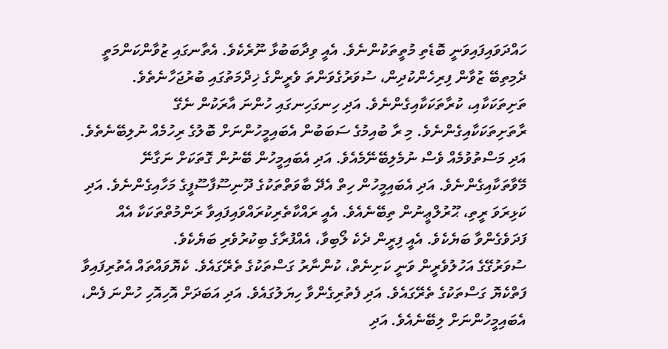ހައްދަވައިފައިވަނީ ބޮޑެތި މުތީތަކުންނެވެ. އެއީ ވިދާބަބުޅާ ނޫރެކެވެ. އެތާނގައި ޒުވާންކަންމަތީ ދެމިތިބޭ ޒުވާން ފިރިހެންކުދިން، ސުވަރުގެވަންތަ ވެރީންގެ ޚިދްމަތުގައި ބުރުޖަހާނެތެވެ. ތަށިތަކަކާއި، ކުރާތަކަކާއިގެންނެވެ. އަދި ހިނގަހިނގައި ހުންނަ އާރަކުން ނެގޭ ރާތަށިތަކަކާއިގެންނެވެ. މި ރާ ބުއިމުގެ ސަބަބުން އެބައިމީހުންނަށް ބޮލުގެ ރިހުމެއް ނުލިބޭނެތެވެ. އަދި މަސްތުވުމެއް ވެސް ނުމެލިބޭނޭމެއެވެ. އަދި އެބައިމީހުން ބޭނުން ގޮތަކަށް ނަގާނޭ މޭވާތަކާއިގެންނެވެ. އަދި އެބައިމީހުން ހިތް އެދޭ ބާވަތްތަކުގެ ދޫނިސޫފާސޫފީގެ މަހާއިގެންނެވެ. އަދި ކަޅިރަވަ ރީތި، ޙޫރުލްޢީނުން ތިބޭނެއެވެ. އެއީ ރައްކާތެރިކުރައްވައިފައިވާ ރަންމުތްތަކަކާ އެއް ފަދަވެގެންވާ ބަޔެކެވެ. އެއީ ފިރީން ދެކެ ލޯބިވާ، އެއްފުރާގެ ބިކުރުވެރި ބަޔެކެވެ.
ސުވަރުގޭގެ އަހުލުވެރީން ވަނީ ކަށިނެތް، ކުންނާރު ގަސްތަކުގެ ތެރޭގައެވެ. ކެޔޮވައްތައް އެތުރިފައިވާ ފަތްކެޔޮ ގަސްތަކުގެ ތެރޭގައެވެ. އަދި ފެތުރިގެންވާ ހިޔަލުގައެވެ. އަދި އަބަދަށް އޮހިއޮހި ހުންނަ ފެން، އެބައިމީހުންނަށް ލިބޭނެއެވެ. އަދި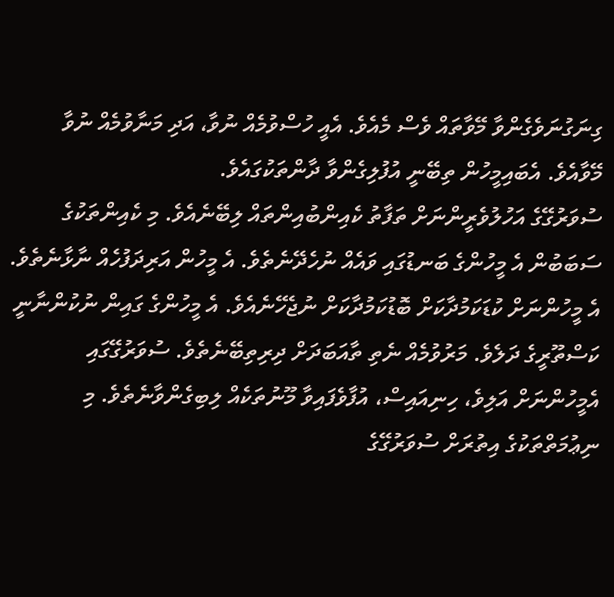ގިނަގުނަވެގެންވާ މޭވާތައް ވެސް މެއެވެ. އެއީ ހުސްވުމެއް ނުވާ، އަދި މަނާވުމެއް ނުވާ މޭވާއެވެ. އެބައިމީހުން ތިބޭނީ އުފުލިގެންވާ ދާންތަކުގައެވެ.
ސުވަރުގޭގެ އަހުލުވެރީންނަށް ތަފާތު ކެއިންބުއިންތައް ލިބޭނެއެވެ. މި ކެއިންތަކުގެ ސަބަބުން އެ މީހުންގެ ބަނޑުގައި ވައެއް ނުހެދޭނެތެވެ. އެ މީހުން އަރިދަފުހެއް ނާޅާނެތެވެ. އެ މީހުންނަށް ކުޑަކަމުދާކަށް ބޮޑުކަމުދާކަށް ނުޖެހޭނެއެވެ. އެ މީހުންގެ ގައިން ނުކުންނާނީ ކަސްތޫރީގެ ދަލެވެ. މަރުވުމެއް ނެތި ތާއަބަދަށް ދިރިތިބޭނެތެވެ. ސުވަރުގޭގައި އެމީހުންނަށް އަލިވެ، ހިނިއައިސް، އުފާވެފައިވާ މޫނުތަކެއް ލިބިގެންވާނެތެވެ. މި ނިޢުމަތްތަކުގެ އިތުރަށް ސުވަރުގޭގެ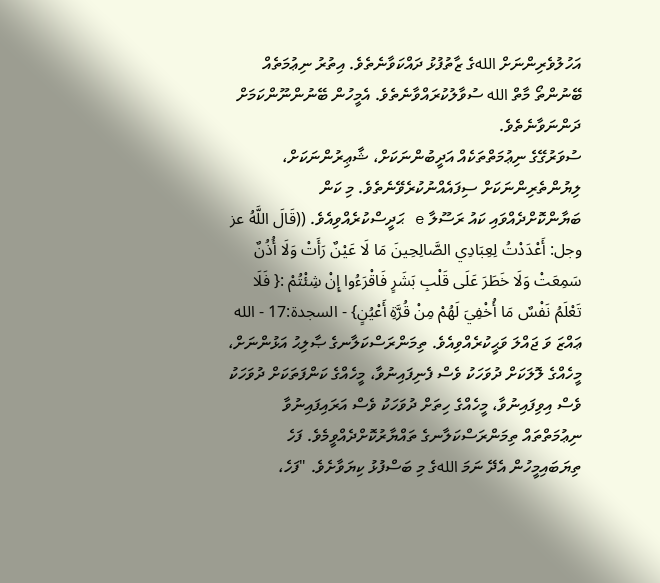އަހުލުވެރިންނަށް اللهގެ ޒާތުފުޅު ދައްކަވާނެތެވެ. އިތުރު ނިޢުމަތެއް ބޭނުންތޯ މާތް الله ސުވާލުކުރައްވާނެތެވެ. އެމީހުން ބޭނުންނޫންކަމަށް ދަންނަވާނެތެވެ.
ސުވަރުގޭގެ ނިޢުމަތްތަކެއް އަދީބުންނަކަށް، ޝާޢިރުންނަކަށް، ލިޔުންތެރިންނަކަށް ސިފައެއްނުކުރެވޭނެތެވެ. މި ކަން ބަޔާންކޮށްދެއްވައި ކައު ރަސޫލާ e ޙަދީސްކުރެއްވިއެވެ. ((قَالَ اللَّهُ عز وجل: أَعْدَدْتُ لِعِبَادِي الصَّالِحِينَ مَا لَا عَيْنٌ رَأَتْ وَلَا أُذُنٌ سَمِعَتْ وَلَا خَطَرَ عَلَى قَلْبِ بَشَرٍ فَاقْرَءُوا إِنْ شِئْتُمْ :{ فَلَا تَعْلَمُ نَفْسٌ مَا أُخْفِيَ لَهُمْ مِنْ قُرَّةِ أَعْيُنٍ} - السجدة:17 - الله ޢައްޒަ ވަ ޖައްލަ ވަޙީކުރެއްވިއެވެ. ތިމަންރަސްކަލާނގެ ޞާލިޙު އަޅުންނަށް، މީހެއްގެ ލޮލަކަށް ދުވަހަކު ވެސް ފެނިފައިނުވާ، މީހެއްގެ ކަންފަތަކަށް ދުވަހަކު ވެސް އިވިފައިނުވާ، މީހެއްގެ ހިތަށް ދުވަހަކު ވެސް އަރައިފައިނުވާ ނިޢުމަތްތައް ތިމަންރަސްކަލާނގެ ތައްޔާރުކޮށްދެއްވީމެވެ. ފަހެ ތިޔަބައިމީހުން އެދޭ ނަމަ اللهގެ މި ބަސްފުޅު ކިޔަވާށެވެ. "ފަހެ،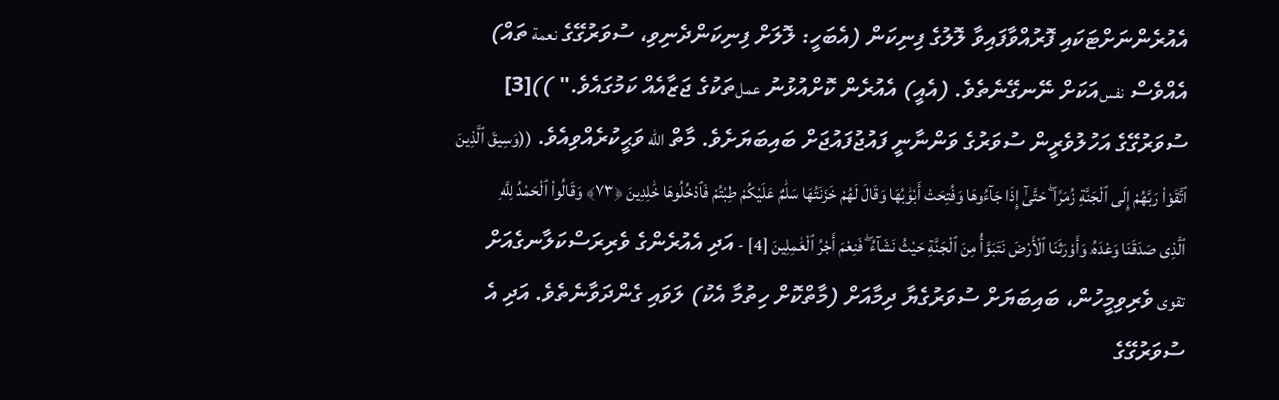އެއުރެންނަށްޓަކައި ފޮރުއްވާފައިވާ ލޮލުގެ ފިނިކަން (އެބަހީ: ލޮލަށް ފިނިކަންދެނިވި، ސުވަރުގޭގެ نعمة ތައް) އެއްވެސް نفسއަކަށް ނޭނގޭނެތެވެ. (އެއީ) އެއުރެން ކޮށްއުޅުނު عملތަކުގެ ޖަޒާއެއް ކަމުގައެވެ." ))[3]
ސުވަރުގޭގެ އަހުލުވެރީން ސުވަރުގެ ވަންނާނީ ފައުޖުފައުޖަށް ބައިބަޔަށެވެ. މާތް الله ވަޙީކުރެއްވިއެވެ. ((وَسِيقَ ٱلَّذِينَ ٱتَّقَوْا۟ رَبَّهُمْ إِلَى ٱلْجَنَّةِ زُمَرًا ۖ حَتَّىٰٓ إِذَا جَآءُوهَا وَفُتِحَتْ أَبْوَٰبُهَا وَقَالَ لَهُمْ خَزَنَتُهَا سَلَٰمٌ عَلَيْكُمْ طِبْتُمْ فَٱدْخُلُوهَا خَٰلِدِينَ ﴿٧٣﴾ وَقَالُوا۟ ٱلْحَمْدُ لِلَّهِ ٱلَّذِى صَدَقَنَا وَعْدَهُۥ وَأَوْرَثَنَا ٱلْأَرْضَ نَتَبَوَّأُ مِنَ ٱلْجَنَّةِ حَيْثُ نَشَآءُ ۖ فَنِعْمَ أَجْرُ ٱلْعَٰمِلِينَ [4] - އަދި އެއުރެންގެ ވެރިރަސްކަލާނގެއަށް تقوى ވެރިވިމީހުން، ބައިބަޔަށް ސުވަރުގެޔާ ދިމާއަށް (މާތްކޮށް ހިތުމާ އެކު) ލަވައި ގެންދަވާނެތެވެ. އަދި އެ ސުވަރުގޭގެ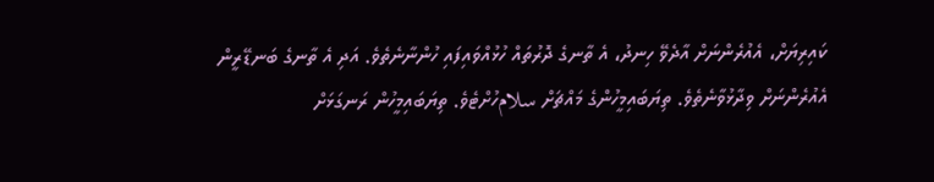ކައިރިޔަށް، އެއުރެންނަށް އާދެވޭ ހިނދު، އެ ތާނގެ ދޮރުތައް ހުޅުއްވައިފައި ހުންނާނެތެވެ. އަދި އެ ތާނގެ ބަނޑޭރީން އެއުރެންނަށް ވިދާޅުވާނެތެވެ. ތިޔަބައިމީހުންގެ މައްޗަށް سلامހުށްޓެވެ. ތިޔަބައިމީހުން ރަނގަޅަށް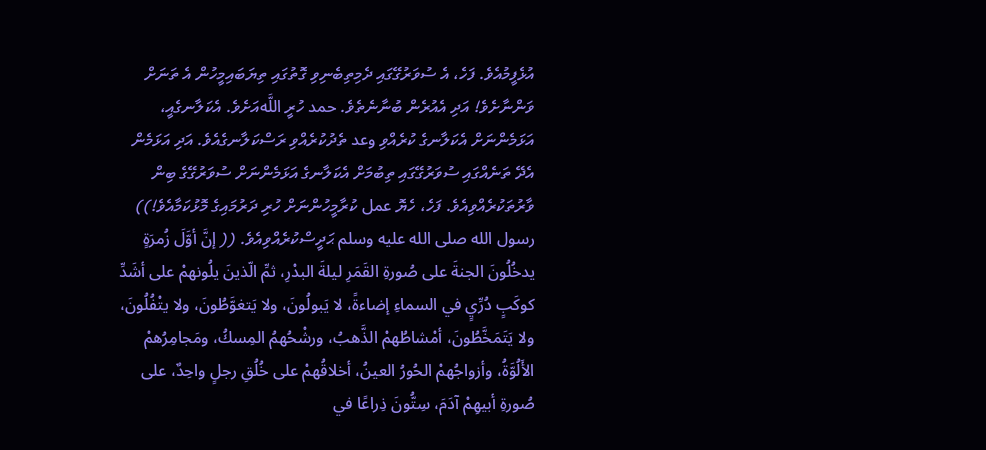އުޅެފީމުއެވެ. ފަހެ، އެ ސުވަރުގޭގައި ދެމިތިބެނިވި ގޮތުގައި ތިޔަބައިމީހުން އެ ތަނަށް ވަންނާށެވެ! އަދި އެއުރެން ބުނާނެތެވެ. حمد ހުރީ اللَّهއަށެވެ. އެކަލާނގެއީ، އަޅަމެންނަށް އެކަލާނގެ ކުރެއްވި وعد ތެދުކުރެއްވި ރަސްކަލާނގެއެވެ. އަދި އަޅަމެން އެދޭ ތަނެއްގައި ސުވަރުގޭގައި ތިބުމަށް އެކަލާނގެ އަޅަމެންނަށް ސުވަރުގޭގެ ބިން ވާރުތަކުރެއްވިއެވެ. ފަހެ، ހެޔޮ عمل ކުރާމީހުންނަށް ހުރި ދަރުމައިގެ މޮޅުކަމާއެވެ!))
رسول الله صلى الله عليه وسلم ޙަދީސްކުރެއްވިއެވެ. (( إنَّ أوَّلَ زُمرَةٍ يدخُلُونَ الجنةَ على صُورةِ القَمَرِ ليلةَ البدْرِ، ثمِّ الّذينَ يلُونهمْ على أشَدِّ كوكَبٍ دُرِّيٍ في السماءِ إضاءةً، لا يَبولُونَ، ولا يَتغوَّطُونَ، ولا يتْفُلُونَ، ولا يَتَمَخَّطُونَ، أمْشاطُهمْ الذَّهبُ، ورشْحُهمُ المِسكُ، ومَجامِرُهمْ الأَلُوَّةُ، وأزواجُهمْ الحُورُ العينُ، أخلاقُهمْ على خُلُقِ رجلٍ واحِدٌ، على صُورةِ أبيهِمْ آدَمَ، سِتُّونَ ذِراعًا في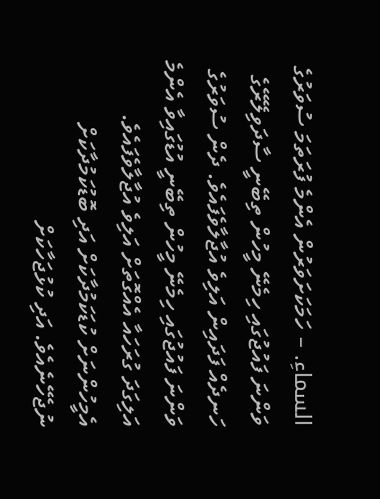السماءِ. – ހަމަކަށަވަރުން އެންމެ ފުރަތަމަ ސުވަރުގެ ވަންނަ ފައުޖުގައި ހިމެނޭ މީހުން ތިބޭނީ ސާދަވިލޭރޭގެ ހަނދެއް ފަދައިން އަލިވެ އުޖާލާވެފައެވެ. ދެން ސުވަރުގެ ވަންނަ ފައުޖުގައި ހިމެނޭ މީހުން ތިބޭނީ އުޑުގައިވާ އެންމެ އަލިގަދަ ގުރަހައާ އެއްގޮތަށް އަލިވެ އުޖާލާވެފައެވެ. އެމީހުންނަށް ކުޑަކަމުދާކަށް އަދި ބޮޑުކަމުދާކަށް ނުޖެހޭނެއެވެ. އަދި ކުޅުޖަހާކަށް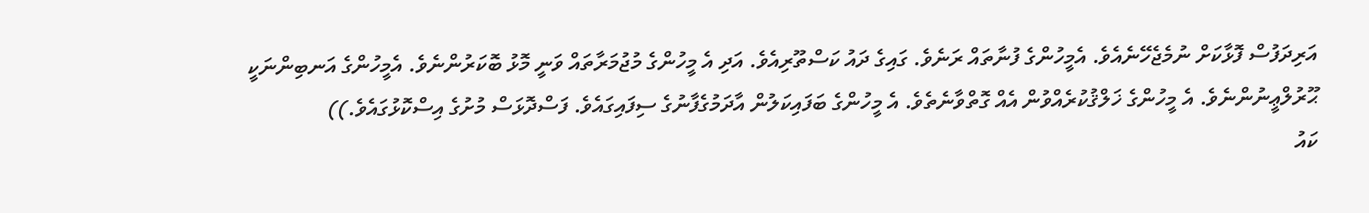އަރިދަފުސް ފޮޅާކަށް ނުމެޖެހޭނެއެވެ. އެމީހުންގެ ފުނާތައް ރަނެވެ. ގައިގެ ދައު ކަސްތޫރިއެވެ. އަދި އެ މީހުންގެ މުޖުމަރާތައް ވަނީ މޮޅު ބޮކަރުންނެވެ. އެމީހުންގެ އަނބިންނަކީ ޙޫރުލްޢީނުންނެވެ. އެ މީހުންގެ ޚަލްޤުކުރެއްވުން އެއް ގޮތްވާނެތެވެ. އެ މީހުންގެ ބަފައިކަލުން އާދަމުގެފާނުގެ ސިފައިގައެވެ. ފަސްދޮޅަސް މުށުގެ އިސްކޮޅުގައެވެ.))
ކައު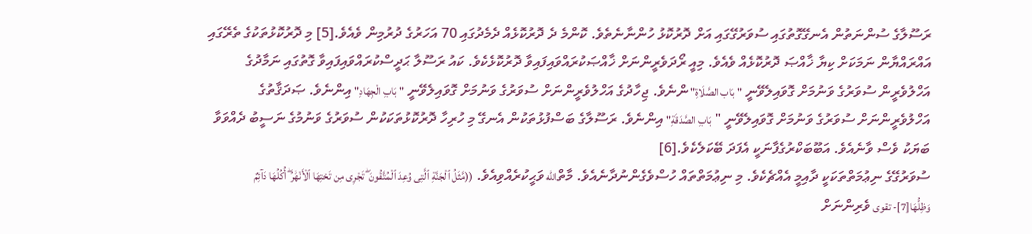ރަސޫލާގެ ސުންނަތުން އެނގޭގޮތުގައި ސުވަރުގޭގައި އަށް ދޮރުކޮޅު ހުންނާނެތެވެ. ކޮންމެ ދެ ދޮރުކޮޅެއް ދެމެދުގައި 70 އަހަރުގެ ދުރުމިން ވެއެވެ.[5] މި ދޮރުކޮޅުތަކުގެ ތެރޭގައި އައްރައްޔާން ނަމަކަށް ކިޔާ ޚާއްޞަ ދޮރުކޮޅެއް ވެއެވެ. މިއީ ރޯދަވެރީންނަށް ޚާއްޞަކުރައްވައިފައިވާ ދޮރުކޮޅެކެވެ. ކައު ރަސޫލާ ޙަދީސްކުރައްވައިފައިވާ ގޮތުގައި ނަމާދުގެ އަހްލުވެރީން ސުވަރުގެ ވަނުމަށް ގޮވައިލެވޭނީ "بَاب الصَّلَاةِ" ންނެވެ. ޖިހާދުގެ އަހްލުވެރީންނަށް ސުވަރުގެ ވަނުމަށް ގޮވައިލެވޭނީ "بَابِ الْجِهَادِ" އިންނެވެ. ޞަދަޤާތުގެ އަހްލުވެރީންނަށް ސުވަރުގެ ވަނުމަށް ގޮވައިލެވޭނީ " بَابِ الصَّدَقَةِ" އިންނެވެ. ރަސޫލާގެ ބަސްފުޅުތަކުން އެނގޭ މި ހުރިހާ ދޮރުކޮޅުތަކަކުން ސުވަރުގެ ވަނުމުގެ ނަސީބު ދެއްވަވާ ބަޔަކު ވެސް ވާނެއެވެ. އަބޫބަކްރުގެފާނަކީ އެފަދަ ބޭކަލެކެވެ.[6]
ސުވަރުގޭގެ ނިޢުމަތްތަކަކީ ދާއިމީ އެއްޗެކެވެ. މި ނިޢުމަތްތައް ހުސްވެގެންނުދާނެއެވެ. މާތްالله ވަޙީކުރެއްވިއެވެ. ((مَّثَلُ ٱلْجَنَّةِ ٱلَّتِى وُعِدَ ٱلْمُتَّقُونَ ۖ تَجْرِى مِن تَحْتِهَا ٱلْأَنْهَٰرُ ۖ أُكُلُهَا دَآئِمٌ وَظِلُّهَا[7]- تقوى ވެރިންނަށް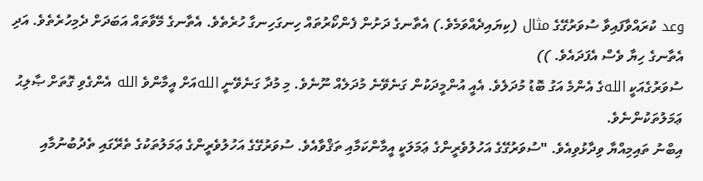وعد ކުރައްވާފައިވާ ސުވަރުގޭގެ مثال (ކިޔައިދެއްވަމެވެ.) އެތާނގެ ދަށުން ފެންކޯރުތައް ހިނގަހިނގާ ހުރެތެވެ. އެތާނގެ މޭވާތައް އަބަދަށް ދެމިހުރެތެވެ. އަދި އެތާނގެ ހިޔާ ވެސް އެފަދައެވެ. ))
ސުވަރުގެއަކީ اللهގެ އެންމެ އަގު ބޮޑު މުދަލެވެ. އެއީ އުންމީދަކުން ގަނެވޭނެ މުދަލެއް ނޫނެވެ. މި މުދާ ގަނެވޭނީ اللهއަށް އީމާންވެ الله އެންގެވި ގޮތަށް ޞާލިޙު ޢަމަލުތަކުންނެވެ.
އިބްނު ތައިމިއްޔާ ވިދާޅުވިއެވެ. "ސުވަރުގޭގެ އަހުލުވެރީންގެ ޢަމަލަކީ އީމާންކަމާއި ތަޤްވާއެވެ. ސުވަރުގޭގެ އަހުލުވެރީންގެ ޢަމަލުތަކުގެ ތެރޭގައި ތެދުބުނުމާއި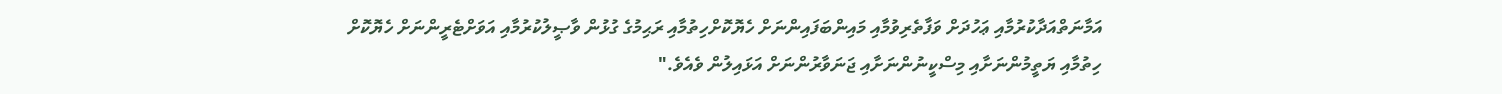އަމާނަތްއަދާކުރުމާއި ޢަހުދަށް ވަފާތެރިވުމާއި މައިންބަފައިންނަށް ހެޔޮކޮށްހިތުމާއި ރަޙިމުގެ ގުޅުން ވާޞީލުކުރުމާއި އަވަށްޓެރީންނަށް ހެޔޮކޮށް ހިތުމާއި ޔަތީމުންނަށާއި މިސްކީނުންނަށާއި ޖަނަވާރުންނަށް އަޅައިލުން ވެއެވެ."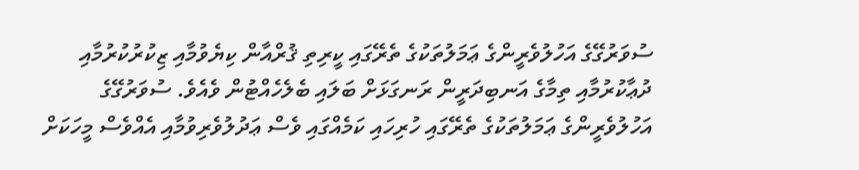ސުވަރުގޭގެ އަހުލުވެރީންގެ ޢަމަލުތަކުގެ ތެރޭގައި ކީރިތި ޤުރްއާން ކިޔެވުމާއި ޒިކުރުކުރުމާއި ދުޢާކުރުމާއި ތިމާގެ އަނބިދަރީން ރަނގަޅަށް ބަލައި ބެލެހެއްޓުން ވެއެވެ. ސުވަރުގޭގެ އަހުލުވެރީންގެ ޢަމަލުތަކުގެ ތެރޭގައި ހުރިހައި ކަމެއްގައި ވެސް ޢަދުލުވެރިވުމާއި އެއްވެސް މީހަކަށް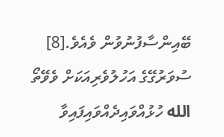ބޭއިންސާފުނުވުން ވެއެވެ.[8]
ސުވަރުގޭގެ އަހުލުވެރިއަކަށް ވެވޭތޯ الله ހުޅުއްވައިދެއްވައިފައިވާ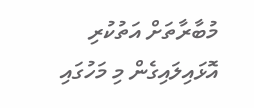މުބާރާތަށް އަތުކުރި އޮޅައިލައިގެން މި މަހުގައި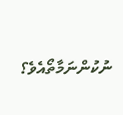ނުކުންނަމާތޯއެވެ؟